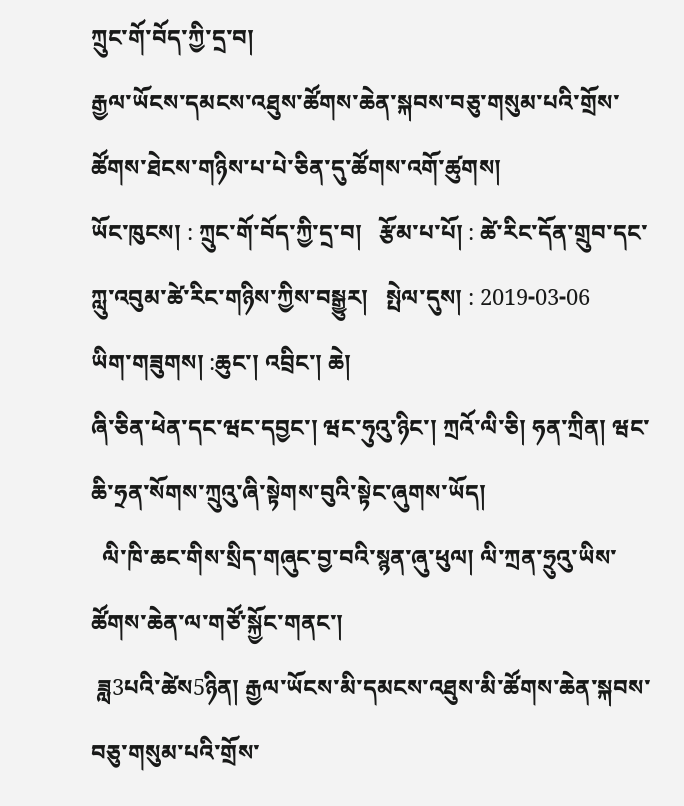ཀྲུང་གོ་བོད་ཀྱི་དྲ་བ།
རྒྱལ་ཡོངས་དམངས་འཐུས་ཚོགས་ཆེན་སྐབས་བཅུ་གསུམ་པའི་གྲོས་ཚོགས་ཐེངས་གཉིས་པ་པེ་ཅིན་དུ་ཚོགས་འགོ་ཚུགས།
ཡོང་ཁུངས། : ཀྲུང་གོ་བོད་ཀྱི་དྲ་བ།   རྩོམ་པ་པོ། : ཚེ་རིང་དོན་གྲུབ་དང་ཀླུ་འབུམ་ཚེ་རིང་གཉིས་ཀྱིས་བསྒྱུར།   སྤེལ་དུས། : 2019-03-06
ཡིག་གཟུགས། :ཆུང་། འབྲིང་། ཆེ།
ཞི་ཅིན་ཕེན་དང་ཝང་དབྱང་། ཝང་ཧུའུ་ཉིང་། ཀྲའོ་ལི་ཅི། ཧན་ཀྲིན། ཝང་ཆི་ཧྲན་སོགས་ཀྲུའུ་ཞི་སྟེགས་བུའི་སྟེང་ཞུགས་ཡོད།
  ལི་ཁི་ཆང་གིས་སྲིད་གཞུང་བྱ་བའི་སྙན་ཞུ་ཕུལ། ལི་ཀྲན་ཧྲུའུ་ཡིས་ཚོགས་ཆེན་ལ་གཙོ་སྐྱོང་གནང་།
 ཟླ3པའི་ཚེས5ཉིན། རྒྱལ་ཡོངས་མི་དམངས་འཐུས་མི་ཚོགས་ཆེན་སྐབས་བཅུ་གསུམ་པའི་གྲོས་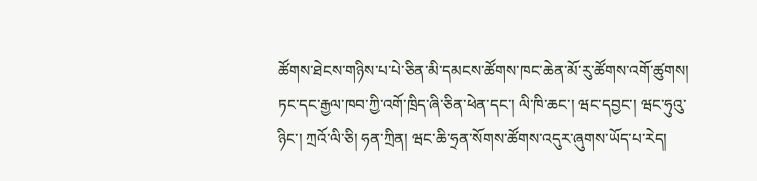ཚོགས་ཐེངས་གཉིས་པ་པེ་ཅིན་མི་དམངས་ཚོགས་ཁང་ཆེན་མོ་རུ་ཚོགས་འགོ་ཚུགས། ཏང་དང་རྒྱལ་ཁབ་ཀྱི་འགོ་ཁྲིད་ཞི་ཅིན་ཕེན་དང་། ལི་ཁི་ཆང་། ཝང་དབྱང་། ཝང་ཧུའུ་ཉིང་། ཀྲའོ་ལི་ཅི། ཧན་ཀྲིན། ཝང་ཆི་ཧྲན་སོགས་ཚོགས་འདུར་ཞུགས་ཡོད་པ་རེད།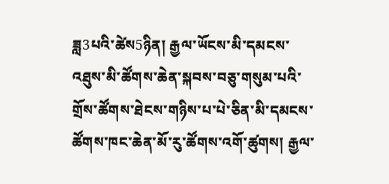ཟླ3པའི་ཚེས5ཉིན། རྒྱལ་ཡོངས་མི་དམངས་འཐུས་མི་ཚོགས་ཆེན་སྐབས་བཅུ་གསུམ་པའི་གྲོས་ཚོགས་ཐེངས་གཉིས་པ་པེ་ཅིན་མི་དམངས་ཚོགས་ཁང་ཆེན་མོ་རུ་ཚོགས་འགོ་ཚུགས། རྒྱལ་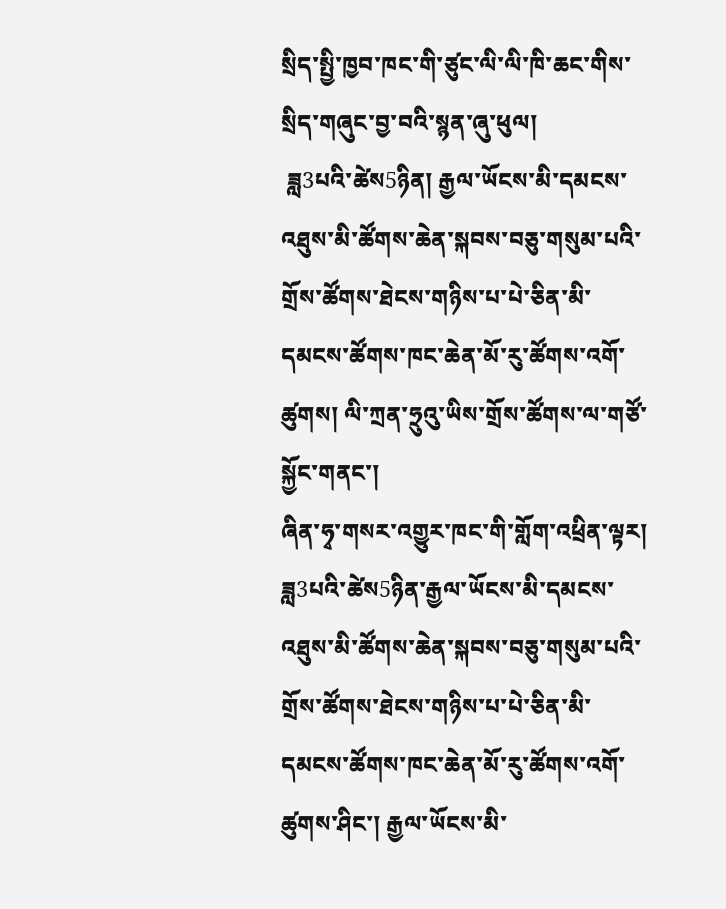སྲིད་སྤྱི་ཁྱབ་ཁང་གི་ཙུང་ལི་ལི་ཁི་ཆང་གིས་སྲིད་གཞུང་བྱ་བའི་སྙན་ཞུ་ཕུལ།
 ཟླ3པའི་ཚེས5ཉིན། རྒྱལ་ཡོངས་མི་དམངས་འཐུས་མི་ཚོགས་ཆེན་སྐབས་བཅུ་གསུམ་པའི་གྲོས་ཚོགས་ཐེངས་གཉིས་པ་པེ་ཅིན་མི་དམངས་ཚོགས་ཁང་ཆེན་མོ་རུ་ཚོགས་འགོ་ཚུགས། ལི་ཀྲན་ཧྲུའུ་ཡིས་གྲོས་ཚོགས་ལ་གཙོ་སྐྱོང་གནང་།
ཞིན་ཧྭ་གསར་འགྱུར་ཁང་གི་གློག་འཕྲིན་ལྟར། ཟླ3པའི་ཚེས5ཉིན་རྒྱལ་ཡོངས་མི་དམངས་འཐུས་མི་ཚོགས་ཆེན་སྐབས་བཅུ་གསུམ་པའི་གྲོས་ཚོགས་ཐེངས་གཉིས་པ་པེ་ཅིན་མི་དམངས་ཚོགས་ཁང་ཆེན་མོ་རུ་ཚོགས་འགོ་ཚུགས་ཤིང་། རྒྱལ་ཡོངས་མི་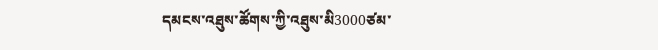དམངས་འཐུས་ཚོགས་ཀྱི་འཐུས་མི3000ཙམ་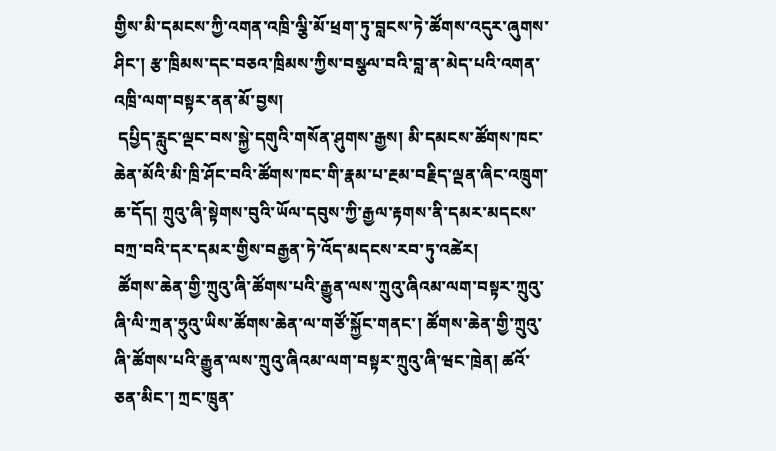གྱིས་མི་དམངས་ཀྱི་འགན་འཁྲི་ལྕི་མོ་ཕྲག་ཏུ་བླངས་ཏེ་ཚོགས་འདུར་ཞུགས་ཤིང་། རྩ་ཁྲིམས་དང་བཅའ་ཁྲིམས་ཀྱིས་བསྩལ་བའི་བླ་ན་མེད་པའི་འགན་འཁྲི་ལག་བསྟར་ནན་མོ་བྱས།
 དཔྱིད་རླུང་ལྡང་བས་སྐྱེ་དགུའི་གསོན་ཤུགས་རྒྱས། མི་དམངས་ཚོགས་ཁང་ཆེན་མོའི་མི་ཁྲི་ཤོང་བའི་ཚོགས་ཁང་གི་རྣམ་པ་རྔམ་བརྗིད་ལྡན་ཞིང་འཁྲུག་ཆ་དོད། ཀྲུའུ་ཞི་སྟེགས་བུའི་ཡོལ་དབུས་ཀྱི་རྒྱལ་རྟགས་ནི་དམར་མདངས་བཀྲ་བའི་དར་དམར་གྱིས་བརྒྱན་ཏེ་འོད་མདངས་རབ་ཏུ་འཚེར།
 ཚོགས་ཆེན་གྱི་ཀྲུའུ་ཞི་ཚོགས་པའི་རྒྱུན་ལས་ཀྲུའུ་ཞིའམ་ལག་བསྟར་ཀྲུའུ་ཞི་ལི་ཀྲན་ཧྲུའུ་ཡིས་ཚོགས་ཆེན་ལ་གཙོ་སྐྱོང་གནང་། ཚོགས་ཆེན་གྱི་ཀྲུའུ་ཞི་ཚོགས་པའི་རྒྱུན་ལས་ཀྲུའུ་ཞིའམ་ལག་བསྟར་ཀྲུའུ་ཞི་ཝང་ཁྲེན། ཚའོ་ཅན་མིང་། ཀྲང་ཁྲུན་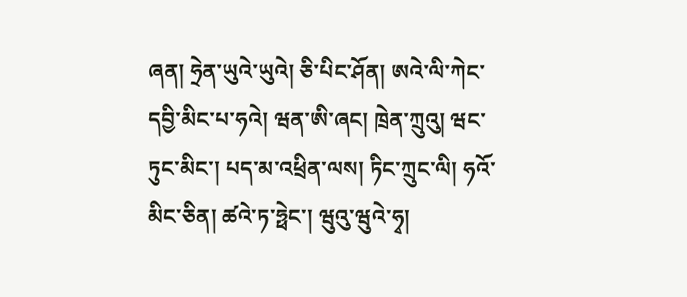ཞན། ཧྲེན་ཡུའེ་ཡུའེ། ཅི་པིང་ཤོན། ཨའེ་ལི་ཀེང་དབྱི་མིང་པ་ཧའེ། ཝན་ཨི་ཞང། ཁྲེན་ཀྲུའུ། ཝང་ཏུང་མིང་། པད་མ་འཕྲིན་ལས། ཏིང་ཀྲུང་ལི། ཧའོ་མིང་ཅིན། ཚའེ་ཏ་ཧྥེང་། ཝུའུ་ཝུའེ་ཧྭ།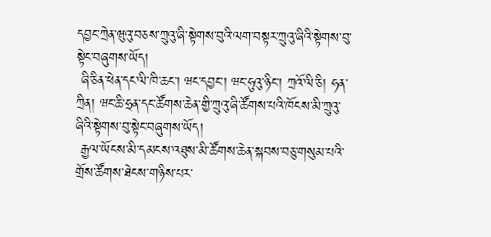དབྱང་ཀྲེན་ཝུའུ་བཅས་ཀྲུའུ་ཞི་སྟེགས་བུའི་ལག་བསྟར་ཀྲུའུ་ཞིའི་སྟེགས་བུ་སྟེང་བཞུགས་ཡོད།
 ཞི་ཅིན་ཕེན་དང་ལི་ཁི་ཆང་། ཝང་དབྱང་། ཝང་ཧུའུ་ཉིང་། ཀྲའོ་ལི་ཅི། ཧན་ཀྲིན། ཝང་ཆི་ཧྲན་དང་ཚོགས་ཆེན་གྱི་ཀྲུའུ་ཞི་ཚོགས་པའི་ཁོངས་མི་ཀྲུའུ་ཞིའི་སྟེགས་བུ་སྟེང་བཞུགས་ཡོད།
 རྒྱལ་ཡོངས་མི་དམངས་འཐུས་མི་ཚོགས་ཆེན་སྐབས་བཅུ་གསུམ་པའི་གྲོས་ཚོགས་ཐེངས་གཉིས་པར་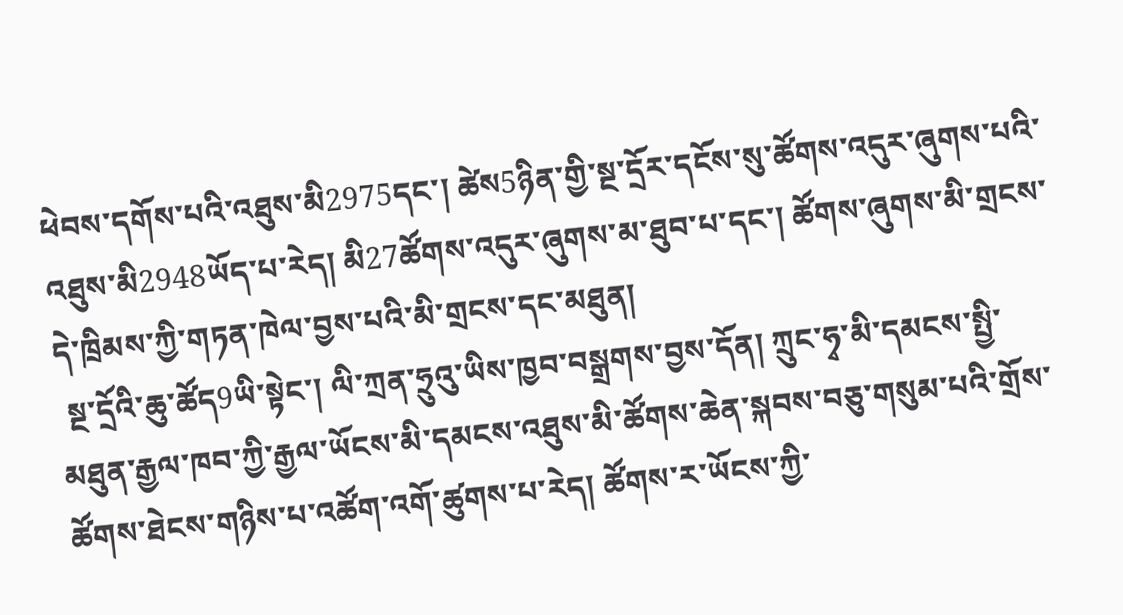ཕེབས་དགོས་པའི་འཐུས་མི2975དང་། ཚེས5ཉིན་གྱི་སྔ་དྲོར་དངོས་སུ་ཚོགས་འདུར་ཞུགས་པའི་འཐུས་མི2948ཡོད་པ་རེད། མི27ཚོགས་འདུར་ཞུགས་མ་ཐུབ་པ་དང་། ཚོགས་ཞུགས་མི་གྲངས་དེ་ཁྲིམས་ཀྱི་གཏན་ཁེལ་བྱས་པའི་མི་གྲངས་དང་མཐུན།
 སྔ་དྲོའི་ཆུ་ཚོད9ཡི་སྟེང་། ལི་ཀྲན་ཧྲུའུ་ཡིས་ཁྱབ་བསྒྲགས་བྱས་དོན། ཀྲུང་ཧྭ་མི་དམངས་སྤྱི་མཐུན་རྒྱལ་ཁབ་ཀྱི་རྒྱལ་ཡོངས་མི་དམངས་འཐུས་མི་ཚོགས་ཆེན་སྐབས་བཅུ་གསུམ་པའི་གྲོས་ཚོགས་ཐེངས་གཉིས་པ་འཚོག་འགོ་ཚུགས་པ་རེད། ཚོགས་ར་ཡོངས་ཀྱི་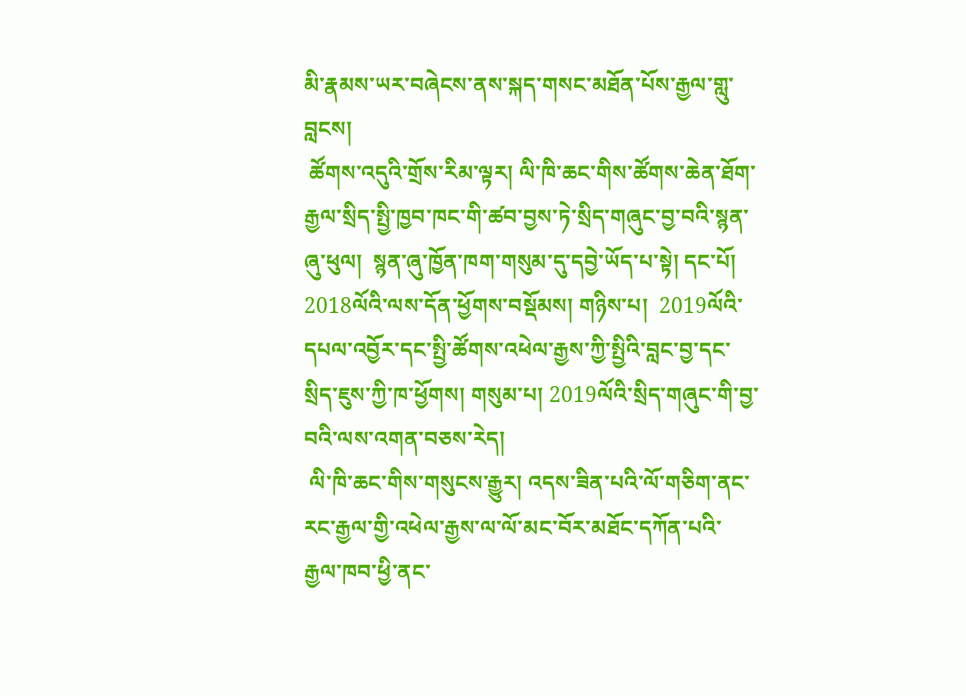མི་རྣམས་ཡར་བཞེངས་ནས་སྐད་གསང་མཐོན་པོས་རྒྱལ་གླུ་བླངས།
 ཚོགས་འདུའི་གྲོས་རིམ་ལྟར། ལི་ཁི་ཆང་གིས་ཚོགས་ཆེན་ཐོག་རྒྱལ་སྲིད་སྤྱི་ཁྱབ་ཁང་གི་ཚབ་བྱས་ཏེ་སྲིད་གཞུང་བྱ་བའི་སྙན་ཞུ་ཕུལ།  སྙན་ཞུ་ཁྱོན་ཁག་གསུམ་དུ་དབྱེ་ཡོད་པ་སྟེ། དང་པོ། 2018ལོའི་ལས་དོན་ཕྱོགས་བསྡོམས། གཉིས་པ།  2019ལོའི་དཔལ་འབྱོར་དང་སྤྱི་ཚོགས་འཕེལ་རྒྱས་ཀྱི་སྤྱིའི་བླང་བྱ་དང་སྲིད་ཇུས་ཀྱི་ཁ་ཕྱོགས། གསུམ་པ། 2019ལོའི་སྲིད་གཞུང་གི་བྱ་བའི་ལས་འགན་བཅས་རེད།
 ལི་ཁི་ཆང་གིས་གསུངས་རྒྱུར། འདས་ཟིན་པའི་ལོ་གཅིག་ནང་རང་རྒྱལ་གྱི་འཕེལ་རྒྱས་ལ་ལོ་མང་བོར་མཐོང་དཀོན་པའི་རྒྱལ་ཁབ་ཕྱི་ནང་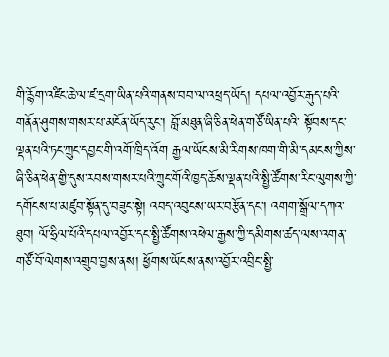གི་རྙོག་འཛིང་ཆེ་ལ་ཛ་དྲག་ཡིན་པའི་གནས་བབ་ལ་འཕྲད་ཡོད། དཔལ་འབྱོར་རྒུད་པའི་གནོན་ཤུགས་གསར་པ་མངོན་ཡོད་རུང་། བློ་མཐུན་ཞི་ཅིན་ཕེན་གཙོ་ཡིན་པའི་ སྟོབས་དང་ལྡན་པའི་ཏང་ཀྲུང་དབྱང་གི་འགོ་ཁྲིད་འོག རྒྱལ་ཡོངས་མི་རིགས་ཁག་གི་མི་དམངས་ཀྱིས་ཞི་ཅིན་ཕེན་གྱི་དུས་རབས་གསར་པའི་ཀྲུང་གོའི་ཁྱད་ཆོས་ལྡན་པའི་སྤྱི་ཚོགས་རིང་ལུགས་ཀྱི་དགོངས་པ་མཛུབ་སྟོན་དུ་བཟུང་སྟེ། འབད་འབུངས་ཡར་བརྩོན་དང་། འགག་སྒྲོལ་དཀའ་ཐུབ། ལོ་ཧྲིལ་པོའི་དཔལ་འབྱོར་དང་སྤྱི་ཚོགས་འཕེལ་རྒྱས་ཀྱི་དམིགས་ཚད་ལས་འགན་གཙོ་བོ་ལེགས་འགྲུབ་བྱས་ནས། ཕྱོགས་ཡོངས་ནས་འབྱོར་འབྲིང་སྤྱི་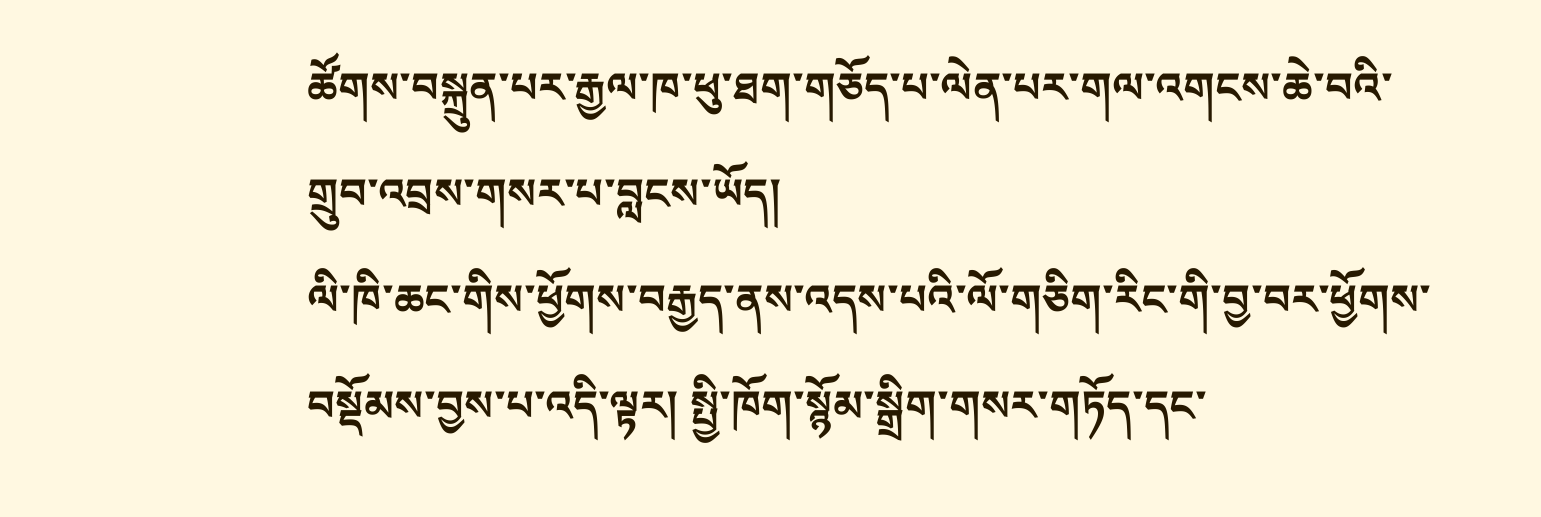ཚོགས་བསྐྲུན་པར་རྒྱལ་ཁ་ཕུ་ཐག་གཅོད་པ་ལེན་པར་གལ་འགངས་ཆེ་བའི་གྲུབ་འབྲས་གསར་པ་བླངས་ཡོད།
ལི་ཁི་ཆང་གིས་ཕྱོགས་བརྒྱད་ནས་འདས་པའི་ལོ་གཅིག་རིང་གི་བྱ་བར་ཕྱོགས་བསྡོམས་བྱས་པ་འདི་ལྟར། སྤྱི་ཁོག་སྙོམ་སྒྲིག་གསར་གཏོད་དང་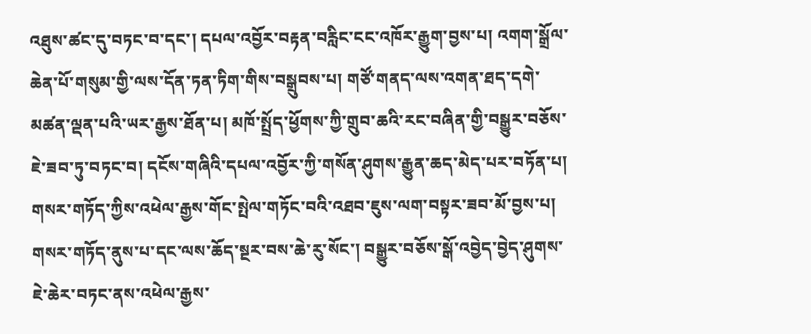འཐུས་ཚང་དུ་བཏང་བ་དང་། དཔལ་འབྱོར་བརྟན་བརླིང་ངང་འཁོར་རྒྱུག་བྱས་པ། འགག་སྒྲོལ་ཆེན་པོ་གསུམ་གྱི་ལས་དོན་ཏན་ཏིག་གིས་བསྒྲུབས་པ། གཙོ་གནད་ལས་འགན་ཐད་དགེ་མཚན་ལྡན་པའི་ཡར་རྒྱས་ཐོན་པ། མཁོ་སྤྲོད་ཕྱོགས་ཀྱི་གྲུབ་ཆའི་རང་བཞིན་གྱི་བསྒྱུར་བཅོས་ཇེ་ཟབ་ཏུ་བཏང་བ། དངོས་གཞིའི་དཔལ་འབྱོར་ཀྱི་གསོན་ཤུགས་རྒྱུན་ཆད་མེད་པར་བཏོན་པ། གསར་གཏོད་ཀྱིས་འཕེལ་རྒྱས་གོང་སྤེལ་གཏོང་བའི་འཐབ་ཇུས་ལག་བསྟར་ཟབ་མོ་བྱས་པ། གསར་གཏོད་ནུས་པ་དང་ལས་ཆོད་སྔར་བས་ཆེ་རུ་སོང་། བསྒྱུར་བཅོས་སྒོ་འབྱེད་བྱེད་ཤུགས་ཇེ་ཆེར་བཏང་ནས་འཕེལ་རྒྱས་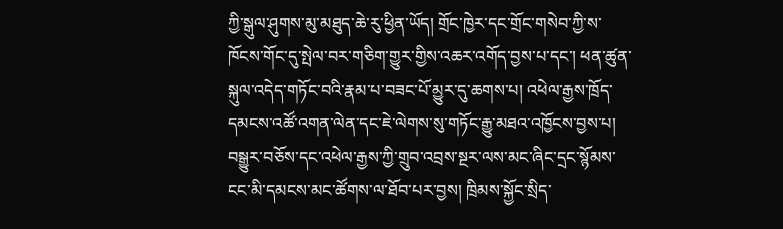ཀྱི་སྒུལ་ཤུགས་མུ་མཐུད་ཆེ་རུ་ཕྱིན་ཡོད། གྲོང་ཁྱེར་དང་གྲོང་གསེབ་ཀྱི་ས་ཁོངས་གོང་དུ་སྤེལ་བར་གཅིག་གྱུར་གྱིས་འཆར་འགོད་བྱས་པ་དང་། ཕན་ཚུན་སྐུལ་འདེད་གཏོང་བའི་རྣམ་པ་བཟང་པོ་མྱུར་དུ་ཆགས་པ། འཕེལ་རྒྱས་ཁྲོད་དམངས་འཚོ་འགན་ལེན་དང་ཇེ་ལེགས་སུ་གཏོང་རྒྱུ་མཐའ་འཁྱོངས་བྱས་པ། བསྒྱུར་བཅོས་དང་འཕེལ་རྒྱས་ཀྱི་གྲུབ་འབྲས་སྔར་ལས་མང་ཞིང་དྲང་སྙོམས་ངང་མི་དམངས་མང་ཚོགས་ལ་ཐོབ་པར་བྱས། ཁྲིམས་སྐྱོང་སྲིད་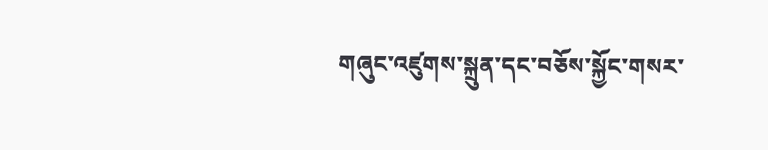གཞུང་འཛུགས་སྐྲུན་དང་བཅོས་སྐྱོང་གསར་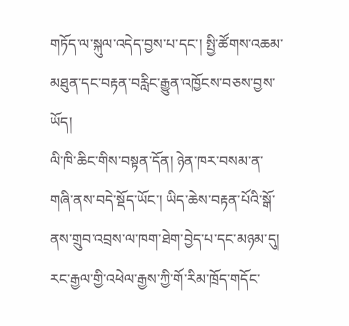གཏོད་ལ་སྐུལ་འདེད་བྱས་པ་དང་། སྤྱི་ཚོགས་འཆམ་མཐུན་དང་བརྟན་བརླིང་རྒྱུན་འཁྱོངས་བཅས་བྱས་ཡོད།
ལི་ཁི་ཆིང་གིས་བསྟན་དོན། ཉེན་ཁར་བསམ་ན་གཞི་ནས་བདེ་སྡོད་ཡོང་། ཡིད་ཆེས་བརྟན་པོའི་སྒོ་ནས་གྲུབ་འབྲས་ལ་ཁག་ཐེག་བྱེད་པ་དང་མཉམ་དུ། རང་རྒྱལ་གྱི་འཕེལ་རྒྱས་ཀྱི་གོ་རིམ་ཁྲོད་གདོང་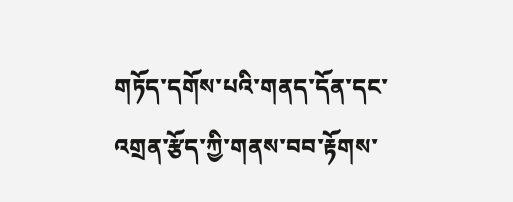གཏོད་དགོས་པའི་གནད་དོན་དང་འགྲན་རྩོད་ཀྱི་གནས་བབ་རྟོགས་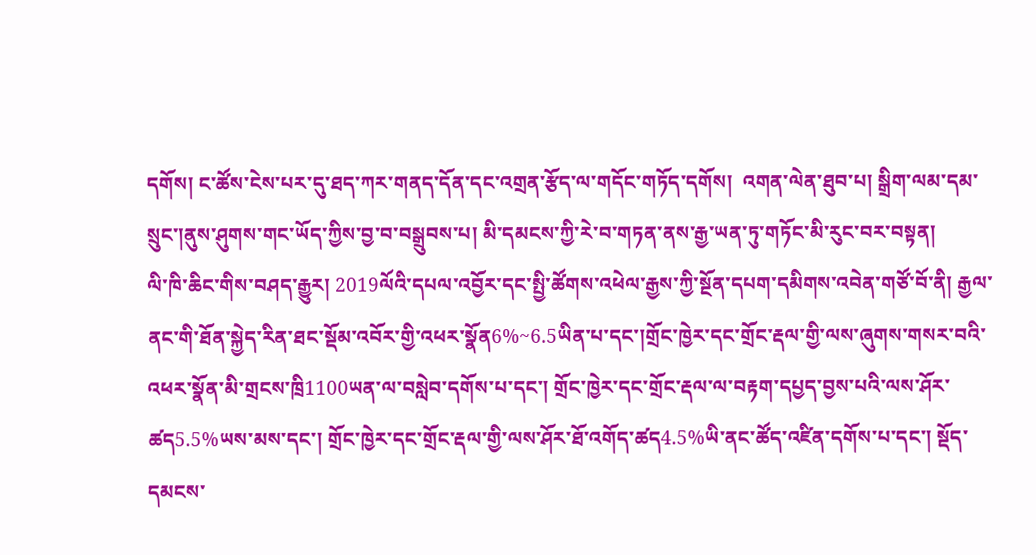དགོས། ང་ཚོས་ངེས་པར་དུ་ཐད་ཀར་གནད་དོན་དང་འགྲན་རྩོད་ལ་གདོང་གཏོད་དགོས།  འགན་ལེན་ཐུབ་པ། སྒྲིག་ལམ་དམ་སྲུང་།ནུས་ཤུགས་གང་ཡོད་ཀྱིས་བྱ་བ་བསྒྲུབས་པ། མི་དམངས་ཀྱི་རེ་བ་གཏན་ནས་རྒྱ་ཡན་ཏུ་གཏོང་མི་རུང་བར་བསྟན།
ལི་ཁི་ཆིང་གིས་བཤད་རྒྱུར། 2019ལོའི་དཔལ་འབྱོར་དང་སྤྱི་ཚོགས་འཕེལ་རྒྱས་ཀྱི་སྔོན་དཔག་དམིགས་འབེན་གཙོ་བོ་ནི། རྒྱལ་ནང་གི་ཐོན་སྐྱེད་རིན་ཐང་སྡོམ་འབོར་གྱི་འཕར་སྣོན6%~6.5ཡིན་པ་དང་།གྲོང་ཁྱེར་དང་གྲོང་རྡལ་གྱི་ལས་ཞུགས་གསར་བའི་འཕར་སྣོན་མི་གྲངས་ཁྲི1100ཡན་ལ་བསླེབ་དགོས་པ་དང་། གྲོང་ཁྱེར་དང་གྲོང་རྡལ་ལ་བརྟག་དཔྱད་བྱས་པའི་ལས་ཤོར་ཚད5.5%ཡས་མས་དང་། གྲོང་ཁྱེར་དང་གྲོང་རྡལ་གྱི་ལས་ཤོར་ཐོ་འགོད་ཚད4.5%ཡི་ནང་ཚོད་འཛིན་དགོས་པ་དང་། སྡོད་དམངས་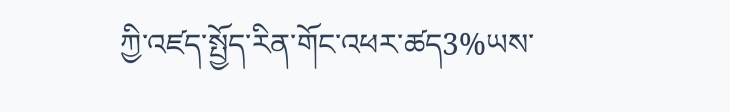ཀྱི་འཛད་སྤྱོད་རིན་གོང་འཕར་ཚད3%ཡས་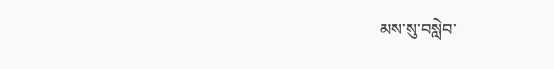མས་སུ་བསླེབ་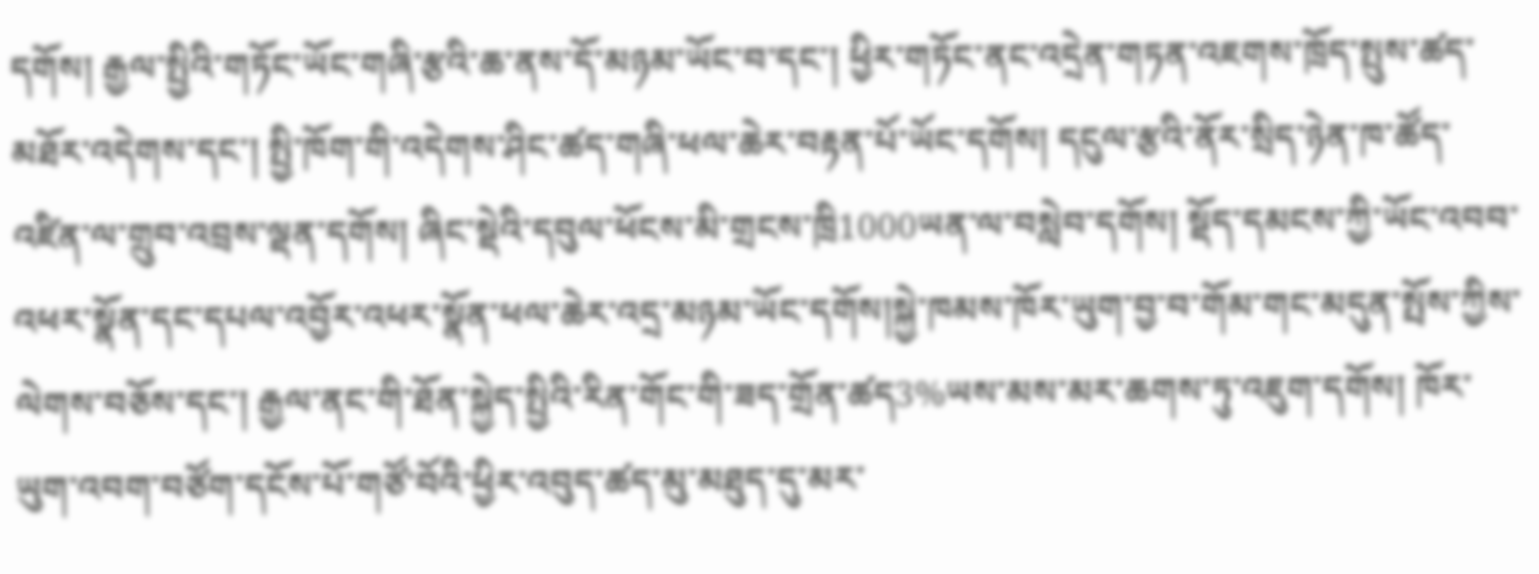དགོས། རྒྱལ་སྤྱིའི་གཏོང་ཡོང་གཞི་རྩའི་ཆ་ནས་དོ་མཉམ་ཡོང་བ་དང་། ཕྱིར་གཏོང་ནང་འདྲེན་གཏན་འཇགས་ཁྲོད་སྤུས་ཚད་མཐོར་འདེགས་དང་། སྤྱི་ཁོག་གི་འདེགས་ཤིང་ཚད་གཞི་ཕལ་ཆེར་བརྟན་པོ་ཡོང་དགོས། དངུལ་རྩའི་ནོར་སྲིད་ཉེན་ཁ་ཚོད་འཛིན་ལ་གྲུབ་འབྲས་ལྡན་དགོས། ཞིང་སྡེའི་དབུལ་ཕོངས་མི་གྲངས་ཁྲི1000ཡན་ལ་བསླེབ་དགོས། སྡོད་དམངས་ཀྱི་ཡོང་འབབ་འཕར་སྣོན་དང་དཔལ་འབྱོར་འཕར་སྣོན་ཕལ་ཆེར་འདྲ་མཉམ་ཡོང་དགོས།སྐྱེ་ཁམས་ཁོར་ཡུག་བྱ་བ་གོམ་གང་མདུན་སྤོས་ཀྱིས་ལེགས་བཅོས་དང་། རྒྱལ་ནང་གི་ཐོན་སྐྱེད་སྤྱིའི་རིན་གོང་གི་ཟད་གྲོན་ཚད3%ཡས་མས་མར་ཆགས་ཏུ་འཇུག་དགོས། ཁོར་ཡུག་འབག་བཙོག་དངོས་པོ་གཙོ་བོའི་ཕྱིར་འབུད་ཚད་མུ་མཐུད་དུ་མར་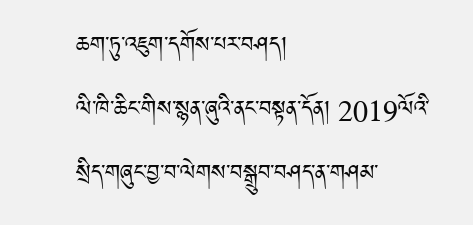ཆག་ཏུ་འཇུག་དགོས་པར་བཤད།
ལི་ཁི་ཆིང་གིས་སྙན་ཞུའི་ནང་བསྟན་དོན། 2019ལོའི་སྲིད་གཞུང་བྱ་བ་ལེགས་བསྒྲུབ་བཤད་ན་གཤམ་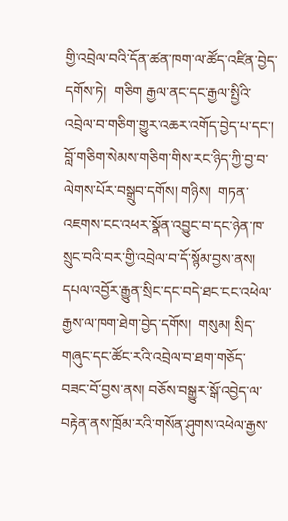གྱི་འབྲེལ་བའི་དོན་ཚན་ཁག་ལ་ཚོད་འཛིན་བྱེད་དགོས་ཏེ།  གཅིག རྒྱལ་ནང་དང་རྒྱལ་སྤྱིའི་འབྲེལ་བ་གཅིག་གྱུར་འཆར་འགོད་བྱེད་པ་དང་། བློ་གཅིག་སེམས་གཅིག་གིས་རང་ཉིད་ཀྱི་བྱ་བ་ལེགས་པོར་བསྒྲུབ་དགོས། གཉིས།  གཏན་འཇགས་ངང་འཕར་སྣོན་འབྱུང་བ་དང་ཉེན་ཁ་སྲུང་བའི་བར་གྱི་འབྲེལ་བ་དོ་སྙོམ་བྱས་ནས། དཔལ་འབྱོར་རྒྱུན་སྲིང་དང་བདེ་ཐང་ངང་འཕེལ་རྒྱས་ལ་ཁག་ཐེག་བྱེད་དགོས།  གསུམ། སྲིད་གཞུང་དང་ཚོང་རའི་འབྲེལ་བ་ཐག་གཅོད་བཟང་བོ་བྱས་ནས། བཅོས་བསྒྱུར་སྒོ་འབྱེད་ལ་བརྟེན་ནས་ཁྲོམ་རའི་གསོན་ཤུགས་འཕེལ་རྒྱས་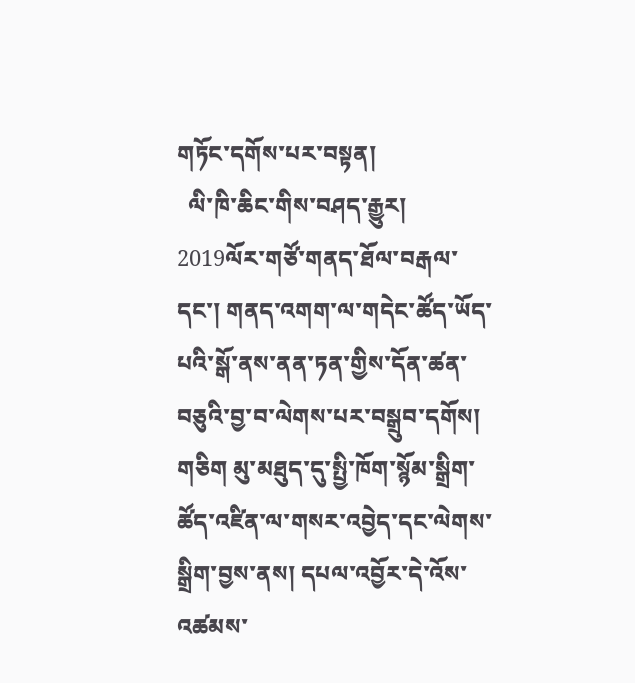གཏོང་དགོས་པར་བསྟན།
  ལི་ཁི་ཆིང་གིས་བཤད་རྒྱུར། 2019ལོར་གཙོ་གནད་ཐོལ་བརྒལ་དང་། གནད་འགག་ལ་གདེང་ཚོད་ཡོད་པའི་སྒོ་ནས་ནན་ཏན་གྱིས་དོན་ཚན་བཅུའི་བྱ་བ་ལེགས་པར་བསྒྲུབ་དགོས། གཅིག མུ་མཐུད་དུ་སྤྱི་ཁོག་སྙོམ་སྒྲིག་ཚོད་འཛིན་ལ་གསར་འབྱེད་དང་ལེགས་སྒྲིག་བྱས་ནས། དཔལ་འབྱོར་དེ་འོས་འཚམས་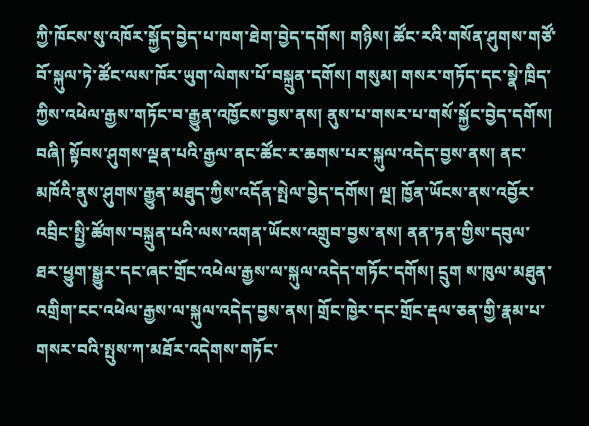ཀྱི་ཁོངས་སུ་འཁོར་སྐྱོད་བྱེད་པ་ཁག་ཐེག་བྱེད་དགོས། གཉིས། ཚོང་རའི་གསོན་ཤུགས་གཙོ་བོ་སྐུལ་ཏེ་ཚོང་ལས་ཁོར་ཡུག་ལེགས་པོ་བསྐྲུན་དགོས། གསུམ། གསར་གཏོད་དང་སྣེ་ཁྲིད་ཀྱིས་འཕེལ་རྒྱས་གཏོང་བ་རྒྱུན་འཁྱོངས་བྱས་ནས། ནུས་པ་གསར་པ་གསོ་སྐྱོང་བྱེད་དགོས། བཞི། སྟོབས་ཤུགས་ལྡན་པའི་རྒྱལ་ནང་ཚོང་ར་ཆགས་པར་སྐུལ་འདེད་བྱས་ནས། ནང་མཁོའི་ནུས་ཤུགས་རྒྱུན་མཐུད་ཀྱིས་འདོན་སྤེལ་བྱེད་དགོས། ལྔ། ཁྱོན་ཡོངས་ནས་འབྱོར་འབྲིང་སྤྱི་ཚོགས་བསྐྲུན་པའི་ལས་འགན་ཡོངས་འགྲུབ་བྱས་ནས། ནན་ཏན་གྱིས་དབུལ་ཐར་ཕྱུག་སྒྱུར་དང་ཞང་གྲོང་འཕེལ་རྒྱས་ལ་སྐུལ་འདེད་གཏོང་དགོས། དྲུག ས་ཁུལ་མཐུན་འགྲིག་ངང་འཕེལ་རྒྱས་ལ་སྐུལ་འདེད་བྱས་ནས། གྲོང་ཁྱེར་དང་གྲོང་རྡལ་ཅན་གྱི་རྣམ་པ་གསར་བའི་སྤུས་ཀ་མཐོར་འདེགས་གཏོང་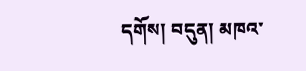དགོས། བདུན། མཁའ་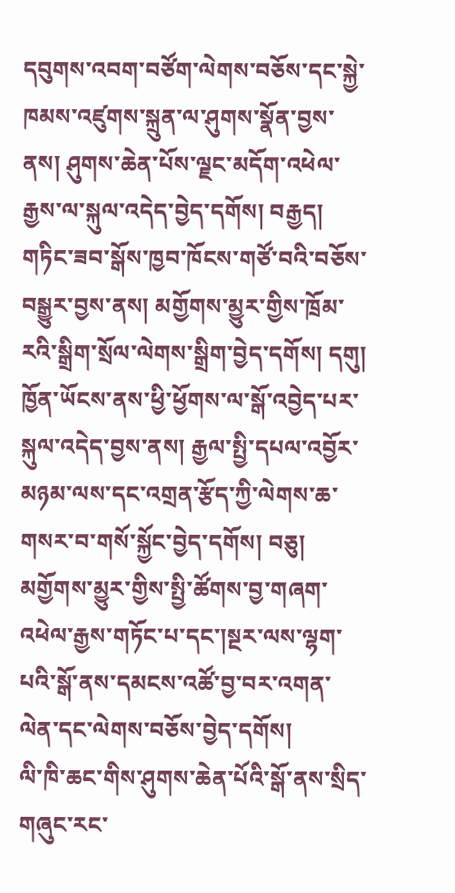དབུགས་འབག་བཙོག་ལེགས་བཅོས་དང་སྐྱེ་ཁམས་འཛུགས་སྐྲུན་ལ་ཤུགས་སྣོན་བྱས་ནས། ཤུགས་ཆེན་པོས་ལྗང་མདོག་འཕེལ་རྒྱས་ལ་སྐུལ་འདེད་བྱེད་དགོས། བརྒྱད། གཏིང་ཟབ་སྒོས་ཁྱབ་ཁོངས་གཙོ་བའི་བཅོས་བསྒྱུར་བྱས་ནས། མགྱོགས་མྱུར་གྱིས་ཁྲོམ་རའི་སྒྲིག་སྲོལ་ལེགས་སྒྲིག་བྱེད་དགོས། དགུ། ཁྱོན་ཡོངས་ནས་ཕྱི་ཕྱོགས་ལ་སྒོ་འབྱེད་པར་སྐུལ་འདེད་བྱས་ནས། རྒྱལ་སྤྱི་དཔལ་འབྱོར་མཉམ་ལས་དང་འགྲན་རྩོད་ཀྱི་ལེགས་ཆ་གསར་བ་གསོ་སྐྱོང་བྱེད་དགོས། བཅུ། མགྱོགས་མྱུར་གྱིས་སྤྱི་ཚོགས་བྱ་གཞག་འཕེལ་རྒྱས་གཏོང་པ་དང་།སྔར་ལས་ལྷག་པའི་སྒོ་ནས་དམངས་འཚོ་བྱ་བར་འགན་ལེན་དང་ལེགས་བཅོས་བྱེད་དགོས།
ལི་ཁི་ཆང་གིས་ཤུགས་ཆེན་པོའི་སྒོ་ནས་སྲིད་གཞུང་རང་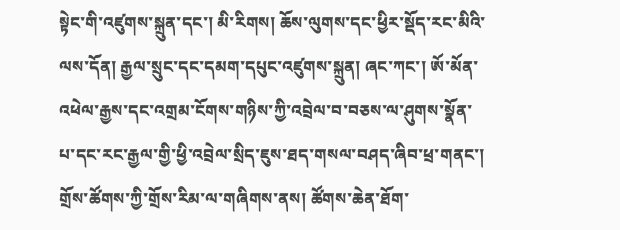སྟེང་གི་འཛུགས་སྐྲུན་དང་། མི་རིགས། ཆོས་ལུགས་དང་ཕྱིར་སྡོད་རང་མིའི་ལས་དོན། རྒྱལ་སྲུང་དང་དམག་དཔུང་འཛུགས་སྐྲུན། ཞང་ཀང་། ཨོ་མོན་འཕེལ་རྒྱས་དང་འགྲམ་ངོགས་གཉིས་ཀྱི་འབྲེལ་བ་བཅས་ལ་ཤུགས་སྣོན་པ་དང་རང་རྒྱལ་གྱི་ཕྱི་འབྲེལ་སྲིད་ཇུས་ཐད་གསལ་བཤད་ཞིབ་ཕྲ་གནང་།
གྲོས་ཚོགས་ཀྱི་གྲོས་རིམ་ལ་གཞིགས་ནས། ཚོགས་ཆེན་ཐོག་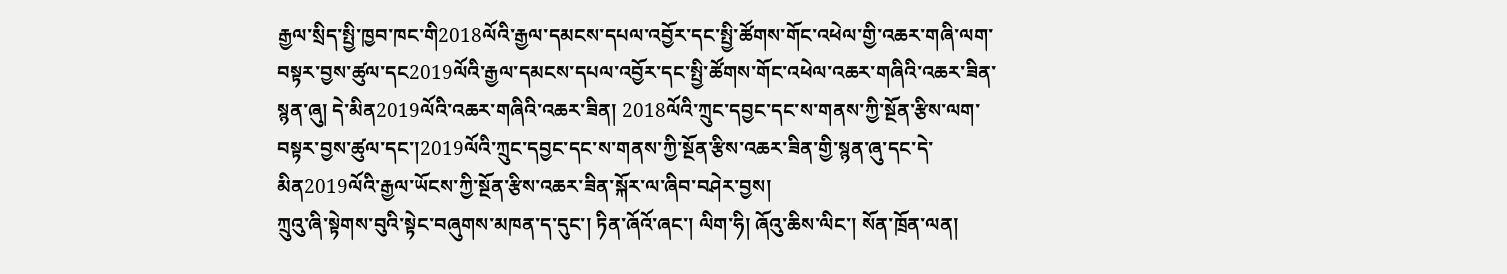རྒྱལ་སྲིད་སྤྱི་ཁྱབ་ཁང་གི2018ལོའི་རྒྱལ་དམངས་དཔལ་འབྱོར་དང་སྤྱི་ཚོགས་གོང་འཕེལ་གྱི་འཆར་གཞི་ལག་བསྟར་བྱས་ཚུལ་དང2019ལོའི་རྒྱལ་དམངས་དཔལ་འབྱོར་དང་སྤྱི་ཚོགས་གོང་འཕེལ་འཆར་གཞིའི་འཆར་ཟིན་སྙན་ཞུ། དེ་མིན2019ལོའི་འཆར་གཞིའི་འཆར་ཟིན། 2018ལོའི་ཀྲུང་དབྱང་དང་ས་གནས་ཀྱི་སྔོན་རྩིས་ལག་བསྟར་བྱས་ཚུལ་དང་།2019ལོའི་ཀྲུང་དབྱང་དང་ས་གནས་ཀྱི་སྔོན་རྩིས་འཆར་ཟིན་གྱི་སྙན་ཞུ་དང་དེ་མིན2019ལོའི་རྒྱལ་ཡོངས་ཀྱི་སྔོན་རྩིས་འཆར་ཟིན་སྐོར་ལ་ཞིབ་བཤེར་བྱས།
ཀྲུའུ་ཞི་སྟེགས་བུའི་སྟེང་བཞུགས་མཁན་ད་དུང་། ཏིན་ཞོའོ་ཞང་། ལིག་ཧི། ཞོའུ་ཆིས་ལིང་། སོན་ཁྲོན་ལན།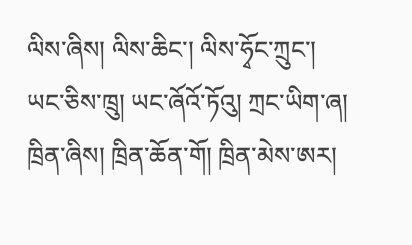ལིས་ཞིས། ལིས་ཆིང་། ལིས་ཧྭོང་ཀྲུང་། ཡང་ཅིས་ཁྲུ། ཡང་ཞོའོ་ཏོའུ། ཀྲང་ཡིག་ཞ། ཁྲིན་ཞིས། ཁྲིན་ཆོན་གོ། ཁྲིན་མེས་ཨར།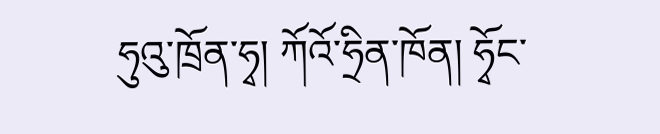ཧུའུ་ཁྲོན་ཧྭ། ཀོའོ་ཧྲིན་ཁོན། ཧྭོང་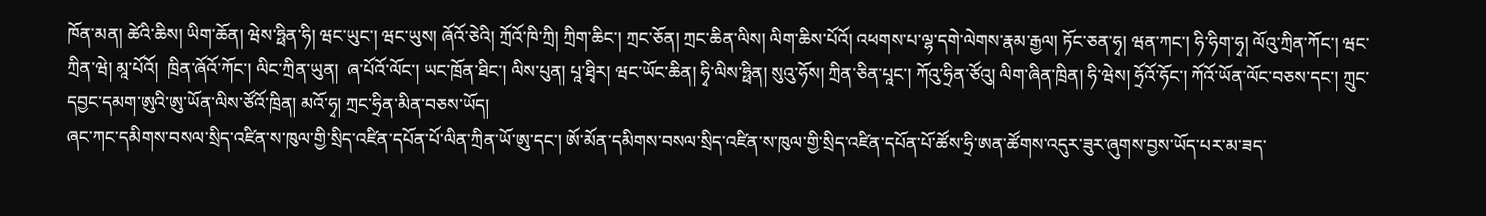ཁོན་མན། ཚེའི་ཆིས། ཡིག་ཆོན། ཝེས་ཧྥིན་ཧི། ཝང་ཡུང་། ཝང་ཡུས། ཞོའོ་ཅེའི། ཀྲོའོ་ཁི་ཀྲི། ཀྲིག་ཆིང་། ཀྲང་ཅོན། ཀྲང་ཆིན་ལིས། ལིག་ཆིས་པོའོ། འཕགས་པ་ལྷ་དགེ་ལེགས་རྣམ་རྒྱལ། ཏོང་ཅན་ཧྭ། ཝན་ཀང་། ཧི་ཧིག་ཧྭ། ལོའུ་ཀྲིན་ཀོང་། ཝང་ཀྲིན་ཝེ། མཱ་པོའོ།  ཁྲིན་ཞོའོ་ཀོང་། ལིང་ཀྲིན་ཡུན།  ཞ་པོའོ་ལོང་། ཡང་ཁྲོན་ཐིང་། ལིས་པུན། པཱ་ཐྭིར། ཝང་ཡོང་ཆིན། ཧྭི་ལིས་ཧྥིན། སུའུ་ཧོས། ཀྲིན་ཅིན་པཱང་། ཀོའུ་ཧྲིན་ཙོའུ། ལིག་ཞིན་ཁྲིན། ཧི་ཝེས། ཧྲོའོ་ཧོང་། ཀོའོ་ཡོན་ལོང་བཅས་དང་། ཀྲུང་དབྱང་དམག་ཨུའི་ཨུ་ཡོན་ལིས་ཙོའོ་ཁྲིན། མའོ་ཧྭ། ཀྲང་ཧྲིན་མིན་བཅས་ཡོད།
ཞང་ཀང་དམིགས་བསལ་སྲིད་འཛིན་ས་ཁུལ་གྱི་སྲིད་འཛིན་དཔོན་པོ་ལིན་ཀྲིན་ཡོ་ཨུ་དང་། ཨོ་མོན་དམིགས་བསལ་སྲིད་འཛིན་ས་ཁུལ་གྱི་སྲིད་འཛིན་དཔོན་པོ་ཚོས་ཧྲི་ཨན་ཚོགས་འདུར་ཟུར་ཞུགས་བྱས་ཡོད་པར་མ་ཟད་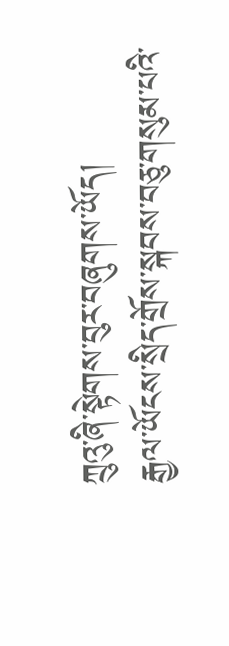ཀྲུའུ་ཞི་སྟེགས་བུར་བཞུགས་ཡོད།
རྒྱལ་ཡོངས་སྲིད་གྲོས་སྐབས་བཅུ་གསུམ་པའི་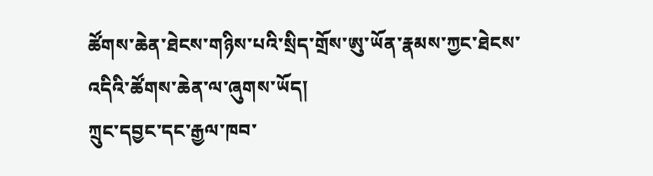ཚོགས་ཆེན་ཐེངས་གཉིས་པའི་སྲིད་གྲོས་ཨུ་ཡོན་རྣམས་ཀྱང་ཐེངས་འདིའི་ཚོགས་ཆེན་ལ་ཞུགས་ཡོད།
ཀྲུང་དབྱང་དང་རྒྱལ་ཁབ་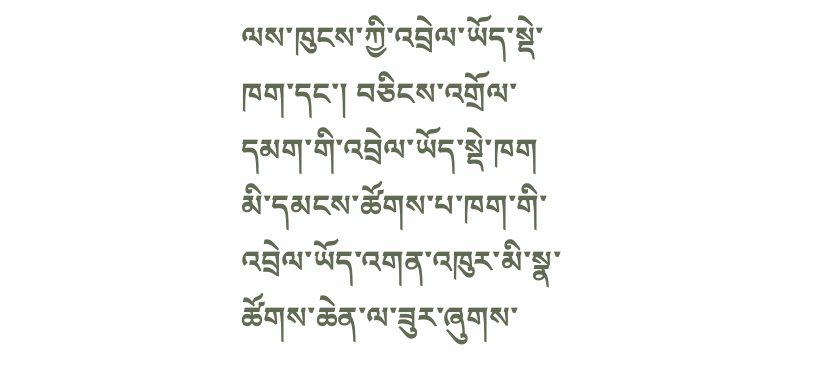ལས་ཁུངས་ཀྱི་འབྲེལ་ཡོད་སྡེ་ཁག་དང་། བཅིངས་འགྲོལ་དམག་གི་འབྲེལ་ཡོད་སྡེ་ཁག མི་དམངས་ཚོགས་པ་ཁག་གི་འབྲེལ་ཡོད་འགན་འཁུར་མི་སྣ་ཚོགས་ཆེན་ལ་ཟུར་ཞུགས་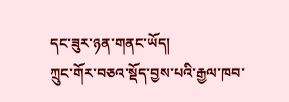དང་ཟུར་ཉན་གནང་ཡོད།
ཀྲུང་གོར་བཅའ་སྡོད་བྱས་པའི་རྒྱལ་ཁབ་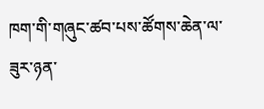ཁག་གི་གཞུང་ཚབ་པས་ཚོགས་ཆེན་ལ་ཟུར་ཉན་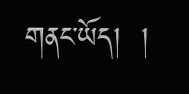གནང་ཡོད།  །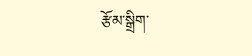རྩོམ་སྒྲིག་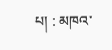པ། : མཁའ་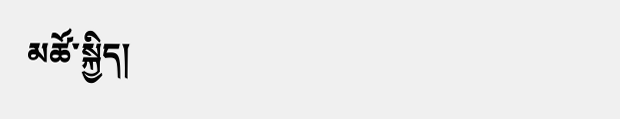མཚོ་སྐྱིད།